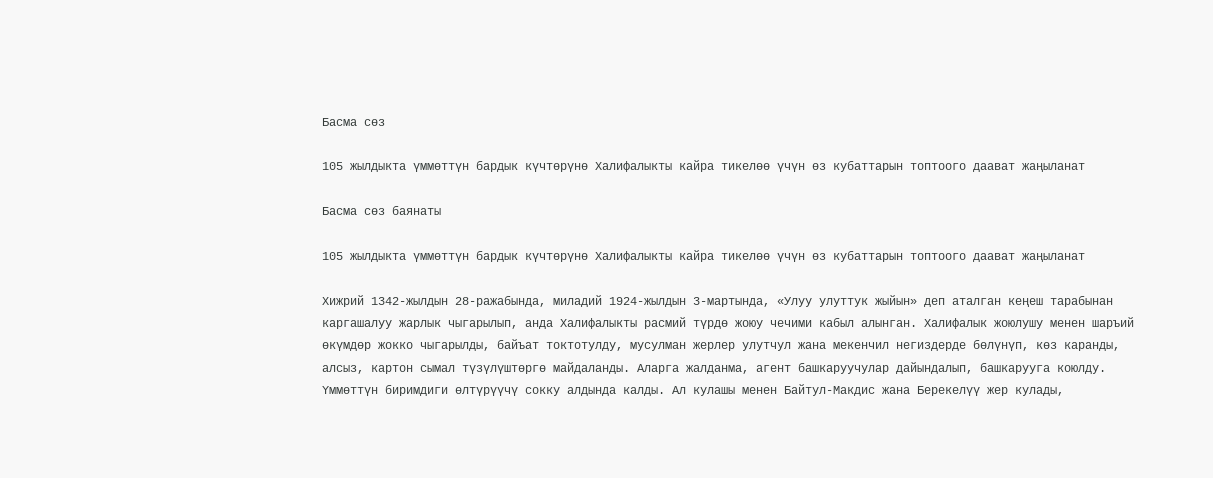Басма сөз

105 жылдыкта үммөттүн бардык күчтөрүнө Халифалыкты кайра тикелөө үчүн өз кубаттарын топтоого даават жаңыланат

Басма сөз баянаты

105 жылдыкта үммөттүн бардык күчтөрүнө Халифалыкты кайра тикелөө үчүн өз кубаттарын топтоого даават жаңыланат

Хижрий 1342-жылдын 28-ражабында, миладий 1924-жылдын 3-мартында, «Улуу улуттук жыйын» деп аталган кеңеш тарабынан каргашалуу жарлык чыгарылып, анда Халифалыкты расмий түрдө жоюу чечими кабыл алынган. Халифалык жоюлушу менен шаръий өкүмдөр жокко чыгарылды, байъат токтотулду, мусулман жерлер улутчул жана мекенчил негиздерде бөлүнүп, көз каранды, алсыз, картон сымал түзүлүштөргө майдаланды. Аларга жалданма, агент башкаруучулар дайындалып, башкарууга коюлду. Үммөттүн биримдиги өлтүрүүчү сокку алдында калды. Ал кулашы менен Байтул-Макдис жана Берекелүү жер кулады,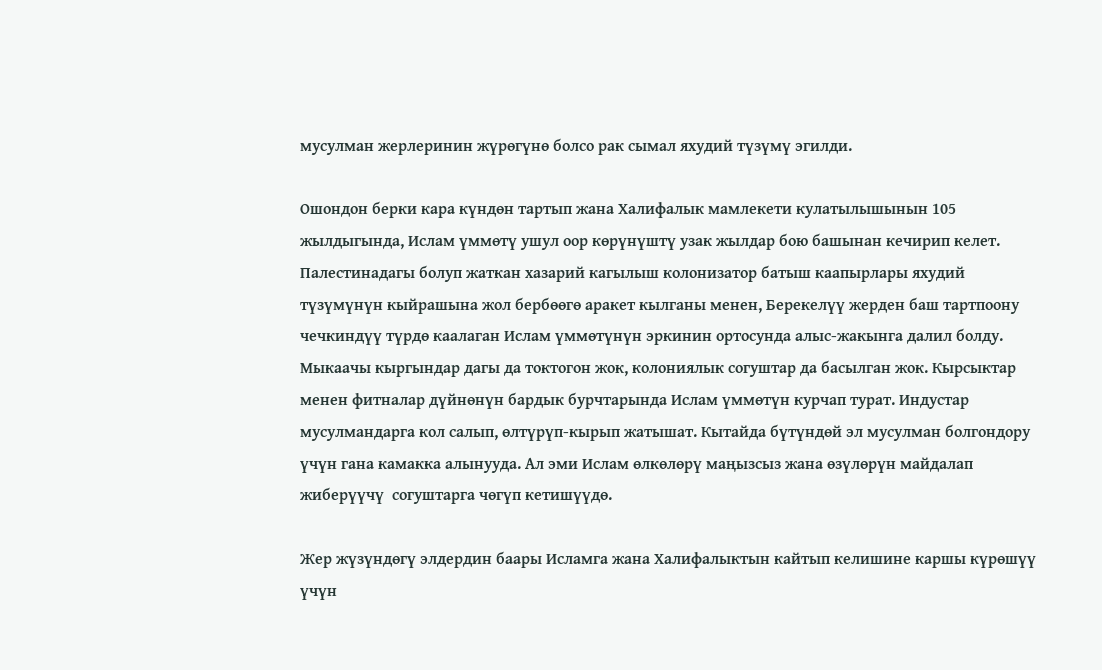мусулман жерлеринин жүрөгүнө болсо рак сымал яхудий түзүмү эгилди.

Ошондон берки кара күндөн тартып жана Халифалык мамлекети кулатылышынын 105 жылдыгында, Ислам үммөтү ушул оор көрүнүштү узак жылдар бою башынан кечирип келет. Палестинадагы болуп жаткан хазарий кагылыш колонизатор батыш каапырлары яхудий түзүмүнүн кыйрашына жол бербөөгө аракет кылганы менен, Берекелүү жерден баш тартпоону чечкиндүү түрдө каалаган Ислам үммөтүнүн эркинин ортосунда алыс-жакынга далил болду. Мыкаачы кыргындар дагы да токтогон жок, колониялык согуштар да басылган жок. Кырсыктар менен фитналар дүйнөнүн бардык бурчтарында Ислам үммөтүн курчап турат. Индустар мусулмандарга кол салып, өлтүрүп-кырып жатышат. Кытайда бүтүндөй эл мусулман болгондору үчүн гана камакка алынууда. Ал эми Ислам өлкөлөрү маңызсыз жана өзүлөрүн майдалап жиберүүчү  согуштарга чөгүп кетишүүдө.

Жер жүзүндөгү элдердин баары Исламга жана Халифалыктын кайтып келишине каршы күрөшүү үчүн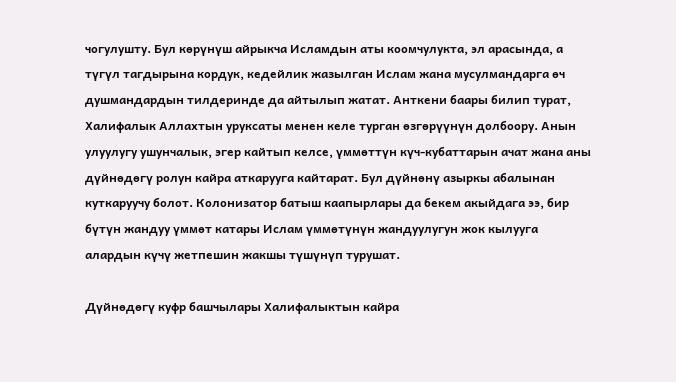чогулушту. Бул көрүнүш айрыкча Исламдын аты коомчулукта, эл арасында, а түгүл тагдырына кордук, кедейлик жазылган Ислам жана мусулмандарга өч душмандардын тилдеринде да айтылып жатат. Анткени баары билип турат, Халифалык Аллахтын уруксаты менен келе турган өзгөрүүнүн долбоору. Анын улуулугу ушунчалык, эгер кайтып келсе, үммөттүн күч-кубаттарын ачат жана аны дүйнөдөгү ролун кайра аткарууга кайтарат. Бул дүйнөнү азыркы абалынан куткаруучу болот. Колонизатор батыш каапырлары да бекем акыйдага ээ, бир бүтүн жандуу үммөт катары Ислам үммөтүнүн жандуулугун жок кылууга алардын күчү жетпешин жакшы түшүнүп турушат.

Дүйнөдөгү куфр башчылары Халифалыктын кайра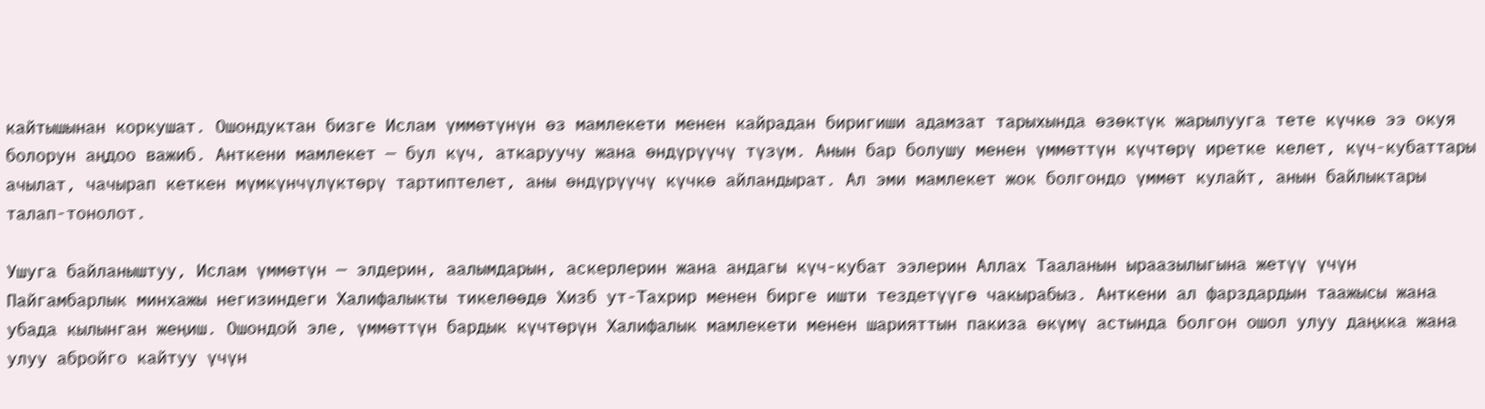кайтышынан коркушат. Ошондуктан бизге Ислам үммөтүнүн өз мамлекети менен кайрадан биригиши адамзат тарыхында өзөктүк жарылууга тете күчкө ээ окуя болорун аңдоо важиб. Анткени мамлекет — бул күч, аткаруучу жана өндүрүүчү түзүм. Анын бар болушу менен үммөттүн күчтөрү иретке келет, күч-кубаттары ачылат, чачырап кеткен мүмкүнчүлүктөрү тартиптелет, аны өндүрүүчү күчкө айландырат. Ал эми мамлекет жок болгондо үммөт кулайт, анын байлыктары талап-тонолот.

Ушуга байланыштуу, Ислам үммөтүн — элдерин, аалымдарын, аскерлерин жана андагы күч-кубат ээлерин Аллах Тааланын ыраазылыгына жетүү үчүн Пайгамбарлык минхажы негизиндеги Халифалыкты тикелөөдө Хизб ут-Тахрир менен бирге ишти тездетүүгө чакырабыз. Анткени ал фарздардын таажысы жана убада кылынган жеңиш. Ошондой эле, үммөттүн бардык күчтөрүн Халифалык мамлекети менен шарияттын пакиза өкүмү астында болгон ошол улуу даңкка жана улуу абройго кайтуу үчүн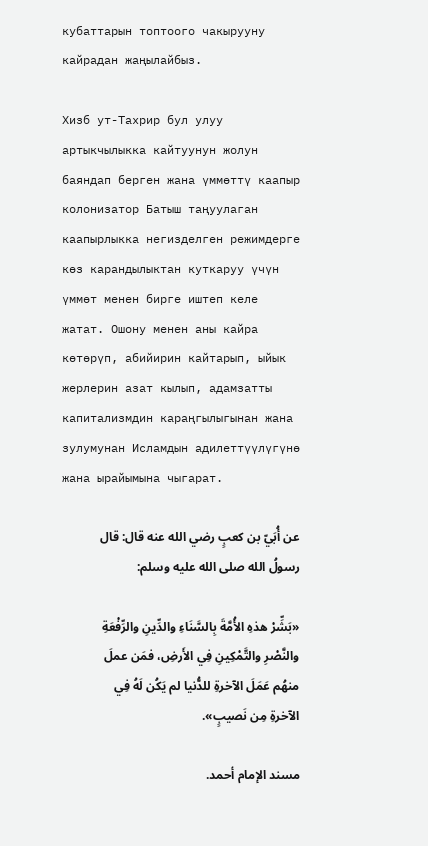кубаттарын топтоого чакырууну кайрадан жаңылайбыз.

Хизб ут-Тахрир бул улуу артыкчылыкка кайтуунун жолун баяндап берген жана үммөттү каапыр колонизатор Батыш таңуулаган каапырлыкка негизделген режимдерге көз карандылыктан куткаруу үчүн үммөт менен бирге иштеп келе жатат. Ошону менен аны кайра көтөрүп, абийирин кайтарып, ыйык жерлерин азат кылып, адамзатты капитализмдин караңгылыгынан жана зулумунан Исламдын адилеттүүлүгүнө жана ырайымына чыгарат.

عن أُبَيّ بن كعبٍ رضي الله عنه قال: قال رسولُ الله صلى الله عليه وسلم:

«بَشِّرْ هذهِ الأُمَّةَ بِالسَّنَاءِ والدِّينِ والرِّفْعَةِ والنَّصْرِ والتَّمْكِينِ فِي الأَرضِ، فمَن عملَ منهُم عَمَلَ الآخرةِ للدُّنيا لم يَكُن لَهُ فِي الآخرةِ مِن نَصيبٍ».

مسند الإمام أحمد.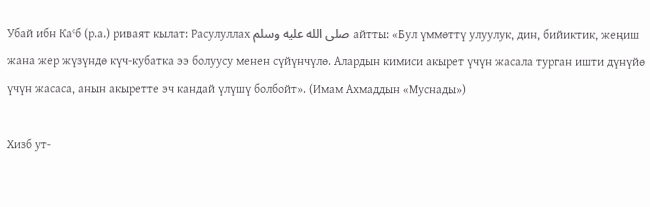Убай ибн Каʿб (р.а.) риваят кылат: Расулуллах صلى الله عليه وسلم айтты: «Бул үммөттү улуулук, дин, бийиктик, жеңиш жана жер жүзүндө күч-кубатка ээ болуусу менен сүйүнчүлө. Алардын кимиси акырет үчүн жасала турган ишти дүнүйө үчүн жасаса, анын акыретте эч кандай үлүшү болбойт». (Имам Ахмаддын «Муснады»)

Хизб ут-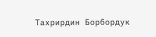Тахрирдин Борбордук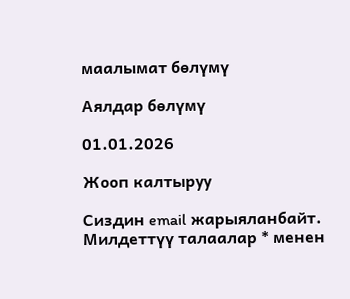маалымат бөлүмү

Аялдар бөлүмү

01.01.2026

Жооп калтыруу

Сиздин email жарыяланбайт. Милдеттүү талаалар * менен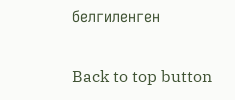белгиленген

Back to top button